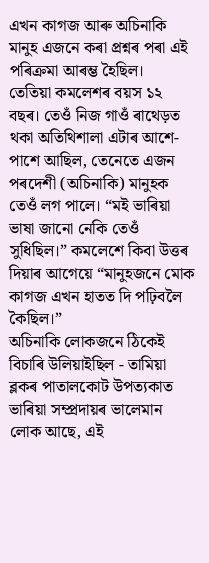এখন কাগজ আৰু অচিনাকি মানুহ এজনে কৰা প্ৰশ্নৰ পৰা এই পৰিক্ৰমা আৰম্ভ হৈছিল।
তেতিয়া কমলেশৰ বয়স ১২ বছৰ। তেওঁ নিজ গাওঁ ৰাথেড়ত থকা অতিথিশালা এটাৰ আশে-পাশে আছিল, তেনেতে এজন পৰদেশী (অচিনাকি) মানুহক তেওঁ লগ পালে। “মই ভাৰিয়া ভাষা জানো নেকি তেওঁ সুধিছিল।” কমলেশে কিবা উত্তৰ দিয়াৰ আগেয়ে “মানুহজনে মোক কাগজ এখন হাতত দি পঢ়িবলৈ কৈছিল।”
অচিনাকি লোকজনে ঠিকেই বিচাৰি উলিয়াইছিল - তামিয়া ব্লকৰ পাতালকোট উপত্যকাত ভাৰিয়া সম্প্ৰদায়ৰ ভালেমান লোক আছে, এই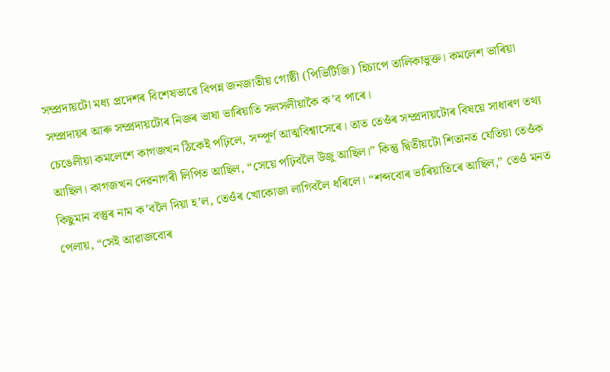সম্প্ৰদায়টো মধ্য প্ৰদেশৰ বিশেষভাৱে বিপন্ন জনজাতীয় গোষ্ঠী (পিভিটিজি) হিচাপে তালিকাভুক্ত। কমলেশ ভাৰিয়া সম্প্ৰদায়ৰ আৰু সম্প্ৰদায়টোৰ নিজৰ ভাষা ভাৰিয়াতি সলসলীয়াকৈ ক’ব পাৰে।
চেঙেলীয়া কমলেশে কাগজখন ঠিকেই পঢ়িলে, সম্পূৰ্ণ আত্মবিশ্বাসেৰে। তাত তেওঁৰ সম্প্ৰদায়টোৰ বিষয়ে সাধাৰণ তথ্য আছিল। কাগজখন দেৱনাগৰী লিপিত আছিল, “সেয়ে পঢ়িবলৈ উজু আছিল।” কিন্তু দ্বিতীয়টো শিতানত যেতিয়া তেওঁক কিছুমান বস্তুৰ নাম ক’বলৈ দিয়া হ’ল, তেওঁৰ খোকোজা লাগিবলৈ ধৰিলে। “শব্দবোৰ ভাৰিয়াতিৰে আছিল,” তেওঁ মনত পেলায়, “সেই আৱাজবোৰ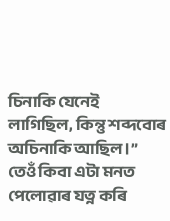চিনাকি যেনেই লাগিছিল, কিন্তু শব্দবোৰ অচিনাকি আছিল।”
তেওঁ কিবা এটা মনত পেলোৱাৰ যত্ন কৰি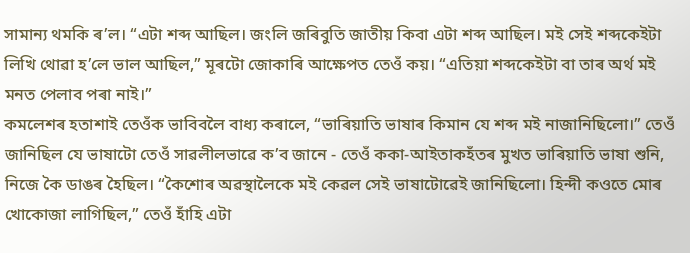সামান্য থমকি ৰ’ল। “এটা শব্দ আছিল। জংলি জৰিবুতি জাতীয় কিবা এটা শব্দ আছিল। মই সেই শব্দকেইটা লিখি থোৱা হ’লে ভাল আছিল,” মূৰটো জোকাৰি আক্ষেপত তেওঁ কয়। “এতিয়া শব্দকেইটা বা তাৰ অৰ্থ মই মনত পেলাব পৰা নাই।”
কমলেশৰ হতাশাই তেওঁক ভাবিবলৈ বাধ্য কৰালে, “ভাৰিয়াতি ভাষাৰ কিমান যে শব্দ মই নাজানিছিলো।” তেওঁ জানিছিল যে ভাষাটো তেওঁ সাৱলীলভাৱে ক’ব জানে - তেওঁ ককা-আইতাকহঁতৰ মুখত ভাৰিয়াতি ভাষা শুনি, নিজে কৈ ডাঙৰ হৈছিল। “কৈশোৰ অৱস্থালৈকে মই কেৱল সেই ভাষাটোৱেই জানিছিলো। হিন্দী কওতে মোৰ খোকোজা লাগিছিল,” তেওঁ হাঁহি এটা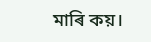মাৰি কয়।